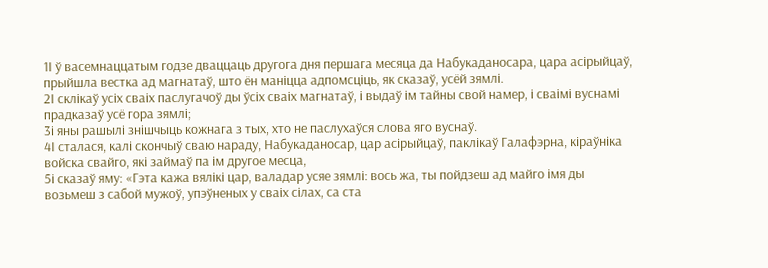1І ў васемнаццатым годзе дваццаць другога дня першага месяца да Набукаданосара, цара асірыйцаў, прыйшла вестка ад магнатаў, што ён маніцца адпомсціць, як сказаў, усёй зямлі.
2І склікаў усіх сваіх паслугачоў ды ўсіх сваіх магнатаў, і выдаў ім тайны свой намер, і сваімі вуснамі прадказаў усё гора зямлі;
3і яны рашылі знішчыць кожнага з тых, хто не паслухаўся слова яго вуснаў.
4І сталася, калі скончыў сваю нараду, Набукаданосар, цар асірыйцаў, паклікаў Галафэрна, кіраўніка войска свайго, які займаў па ім другое месца,
5і сказаў яму: «Гэта кажа вялікі цар, валадар усяе зямлі: вось жа, ты пойдзеш ад майго імя ды возьмеш з сабой мужоў, упэўненых у сваіх сілах, са ста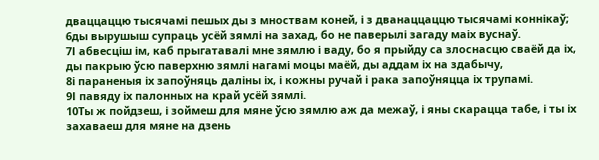дваццаццю тысячамі пешых ды з мноствам коней, і з дванаццаццю тысячамі коннікаў;
6ды вырушыш супраць усёй зямлі на захад, бо не паверылі загаду маіх вуснаў.
7І абвесціш ім, каб прыгатавалі мне зямлю і ваду, бо я прыйду са злоснасцю сваёй да іх, ды пакрыю ўсю паверхню зямлі нагамі моцы маёй, ды аддам іх на здабычу,
8і параненыя іх запоўняць даліны іх, і кожны ручай і рака запоўняцца іх трупамі.
9І павяду іх палонных на край усёй зямлі.
10Ты ж пойдзеш, і зоймеш для мяне ўсю зямлю аж да межаў, і яны скарацца табе, і ты іх захаваеш для мяне на дзень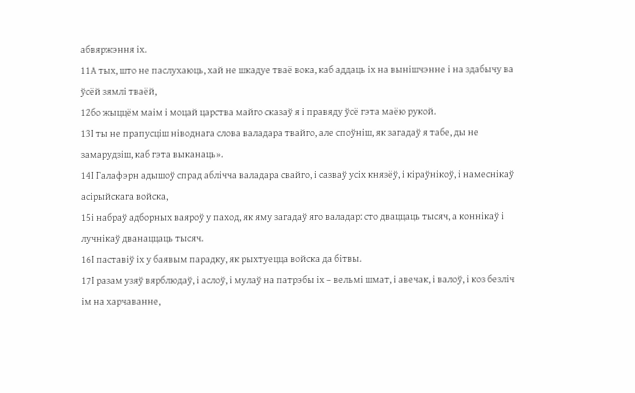абвяржэння іх.
11А тых, што не паслухаюць, хай не шкадуе тваё вока, каб аддаць іх на вынішчэнне і на здабычу ва ўсёй зямлі тваёй,
12бо жыццём маім і моцай царства майго сказаў я і правяду ўсё гэта маёю рукой.
13І ты не прапусціш ніводнага слова валадара твайго, але споўніш, як загадаў я табе, ды не замарудзіш, каб гэта выканаць».
14І Галафэрн адышоў спрад аблічча валадара свайго, і сазваў усіх князёў, і кіраўнікоў, і намеснікаў асірыйскага войска,
15і набраў адборных ваяроў у паход, як яму загадаў яго валадар: сто дваццаць тысяч, а коннікаў і лучнікаў дванаццаць тысяч.
16І паставіў іх у баявым парадку, як рыхтуецца войска да бітвы.
17І разам узяў вярблюдаў, і аслоў, і мулаў на патрэбы іх – вельмі шмат, і авечак, і валоў, і коз безліч ім на харчаванне,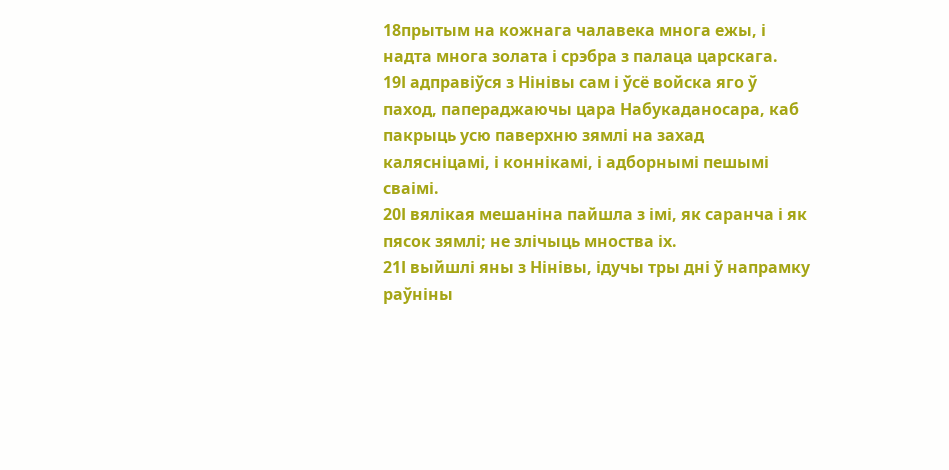18прытым на кожнага чалавека многа ежы, і надта многа золата і срэбра з палаца царскага.
19І адправіўся з Нінівы сам і ўсё войска яго ў паход, папераджаючы цара Набукаданосара, каб пакрыць усю паверхню зямлі на захад калясніцамі, і коннікамі, і адборнымі пешымі сваімі.
20І вялікая мешаніна пайшла з імі, як саранча і як пясок зямлі; не злічыць мноства іх.
21І выйшлі яны з Нінівы, ідучы тры дні ў напрамку раўніны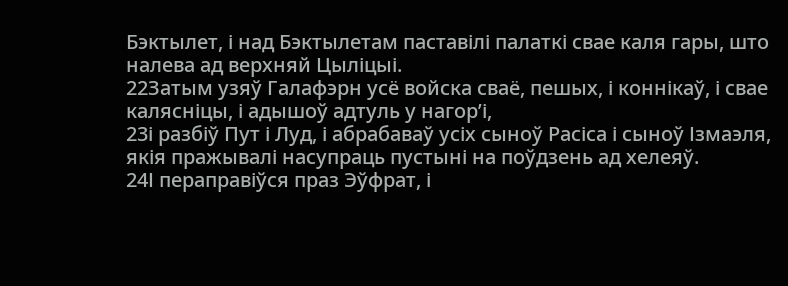Бэктылет, і над Бэктылетам паставілі палаткі свае каля гары, што налева ад верхняй Цыліцыі.
22Затым узяў Галафэрн усё войска сваё, пешых, і коннікаў, і свае калясніцы, і адышоў адтуль у нагор’і,
23і разбіў Пут і Луд, і абрабаваў усіх сыноў Расіса і сыноў Ізмаэля, якія пражывалі насупраць пустыні на поўдзень ад хелеяў.
24І пераправіўся праз Эўфрат, і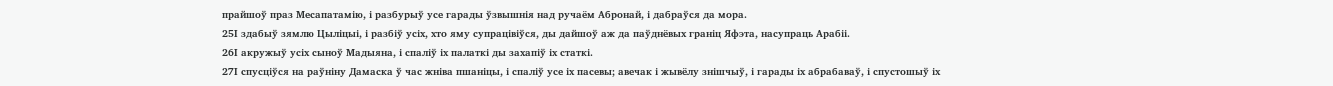прайшоў праз Месапатамію, і разбурыў усе гарады ўзвышнія над ручаём Абронай, і дабраўся да мора.
25І здабыў зямлю Цыліцыі, і разбіў усіх, хто яму супрацівіўся, ды дайшоў аж да паўднёвых граніц Яфэта, насупраць Арабіі.
26І акружыў усіх сыноў Мадыяна, і спаліў іх палаткі ды захапіў іх статкі.
27І спусціўся на раўніну Дамаска ў час жніва пшаніцы, і спаліў усе іх пасевы; авечак і жывёлу знішчыў, і гарады іх абрабаваў, і спустошыў іх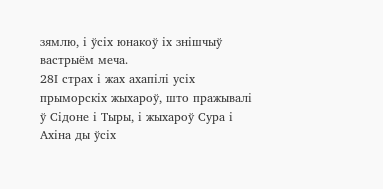зямлю, і ўсіх юнакоў іх знішчыў вастрыём меча.
28І страх і жах ахапілі усіх прыморскіх жыхароў, што пражывалі ў Сідоне і Тыры, і жыхароў Сура і Ахіна ды ўсіх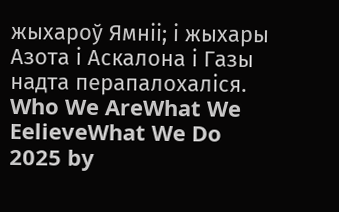жыхароў Ямніі; і жыхары Азота і Аскалона і Газы надта перапалохаліся.
Who We AreWhat We EelieveWhat We Do
2025 by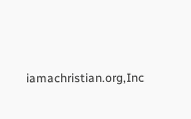iamachristian.org,Inc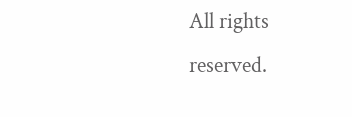All rights reserved.